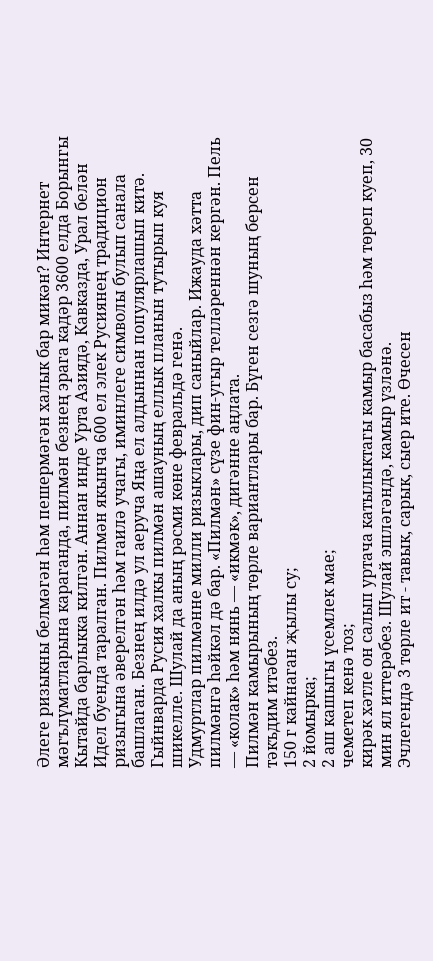Әлеге ризыкны белмәгән һәм пешермәгән халык бар микән? Интернет мәгълүматларына караганда, пилмән безнең эрага кадәр 3600 елда Борынгы Кытайда барлыкка килгән. Аннан инде Урта Азиядә, Кавказда, Урал белән Идел буенда таралган. Пилмән якынча 600 ел элек Русиянең традицион ризыгына әверелгән һәм гаилә учагы, иминлеге символы булып санала башлаган. Безнең илдә ул аеруча Яңа ел алдыннан популярлашып китә. Гыйнварда Русия халкы пилмән ашауның еллык планын тутырып куя шикелле. Шулай да аның рәсми көне февральдә генә.
Удмуртлар пилмәнне милли ризыклары, дип саныйлар. Ижауда хәтта пилмәнгә һәйкәл дә бар. «Пилмән» сүзе фин-угыр телләреннән кергән. Пель — «колак» һәм нянь — «икмәк», дигәнне аңлата.
Пилмән камырының төрле вариантлары бар. Бүген сезгә шуның берсен тәкъдим итәбез.
150 г кайнаган җылы су;
2 йомырка;
2 аш кашыгы үсемлек мае;
чеметеп кенә тоз;
кирәк хәтле он салып уртача катылыктагы камыр басабыз һәм төреп куеп, 30 мин ял иттерәбез. Шулай эшләгәндә, камыр үзләнә.
Эчлегендә 3 төрле ит - тавык, сарык, сыер ите. Өчесен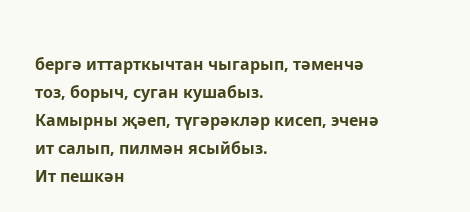бергә иттарткычтан чыгарып, тәменчә тоз, борыч, суган кушабыз.
Камырны җәеп, түгәрәкләр кисеп, эченә ит салып, пилмән ясыйбыз.
Ит пешкән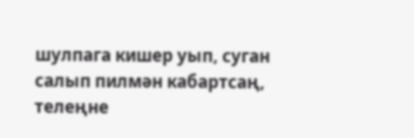шулпага кишер уып, суган салып пилмән кабартсаң, телеңне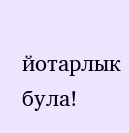йотарлык була!